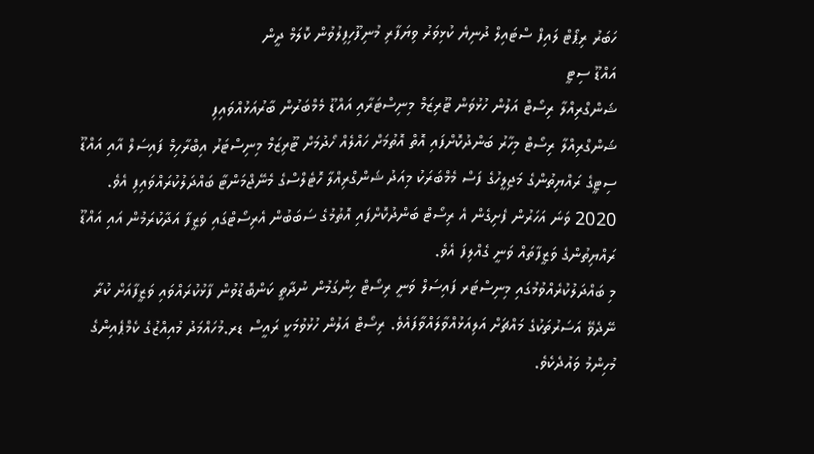ހަބަރު ރިޕޯޓް ލައިފް ސްޓައިލް ދުނިޔެ ކުޅިވަރު ވިޔަފާރި މުނިފޫހިފިލުވުން ކޮލަމް ދީން
އައްޑޫ ސިޓީ
ޝަންގްރިއްލާ ރިސޯޓް އަލުން ހުޅުވަން ޓޫރިޒަމް މިނިސްޓަރާއި އައްޑޫ މެމްބަރުން ބާރުއަޅުއްވައިފި
ޝަންގްރިއްލާ ރިސޯޓް މިހާރު ބަންދުކޮށްފައި އޮތް އޮތުމަށް ހައްލެއް ހޯދުމަށް ޓޫރިޒަމް މިނިސްޓަރު އިބްރާހިމް ފައިސަލް އާއި އައްޑޫ ސިޓީގެ ރައްޔިތުންގެ މަޖިލީހުގެ ފަސް މެމްބަރަކު މިއަދު ޝަންގްރިއްލާ ހޮޓެލްސްގެ މެނޭޖްމަންޓާ ބައްދަލުކުރައްވައިފި އެވެ.
2020 ވަނަ އަހަރުން ފެށިގެން އެ ރިސޯޓް ބަންދުކޮށްފައި އޮތުމުގެ ސަބަބުން އެރިސޯޓްގައި ވަޒީފާ އަދާކުރަމުން އައި އައްޑޫ ރައްޔިތުންގެ ވަޒީފާތައް ވަނީ ގެއްލިފަ އެވެ.
މި ބައްދަލުކުރެއްވުމުގައި މިނިސްޓަރ ފައިސަލް ވަނީ ރިސޯޓް ހިންގަމުން ނުދާތީ ކަންބޮޑުވުން ފާޅުކުރައްވައި ވަޒީފާއަށް ކުރާ ނޭދެވޭ އަސަރުތަކުގެ މައްޗަށް އަލިއަޅުއްވާލައްވާފައެވެ. ރިސޯޓް އަލުން ހުޅުވުމަކީ ރައީސް ޑރ.މުހައްމަދު މުއިއްޒުގެ ކެމްޕެއިންގެ މުހިންމު ވައުދެކެވެ.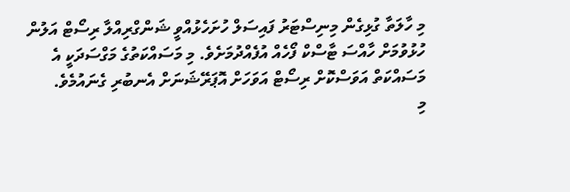މި ހާލަތާ ގުޅިގެން މިނިސްޓަރު ފައިސަލް ހުށަހެޅުއްވީ ޝަންގްރިއްލާ ރިސޯޓް އަލުން ހުޅުވުމަށް ހާއްސަ ޓާސްކް ފޯހެއް އުފެއްދުމަށެވެ. މި މަސައްކަތުގެ މަގްސަދަކީ އެ މަސައްކަތް އަވަސްކޮށް ރިސޯޓް އަވަހަށް އޮޕަރޭޝަނަށް އެނބުރި ގެނައުމެވެ.
މި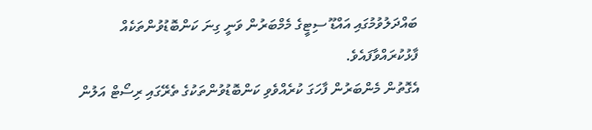ބައްދަލުވުމުގައި އައްޑޫ ސިޓީގެ މެމްބަރުން ވަނީ ގިނަ ކަންބޮޑުވުންތަކެއް ފާޅުކުރައްވާފައެވެ.
އެގޮތުން މެންބަރުން ފާހަގަ ކުރެއްވެވި ކަންބޮޑުވުންތަކުގެ ތެރޭގައި ރިސޯޓް އަލުން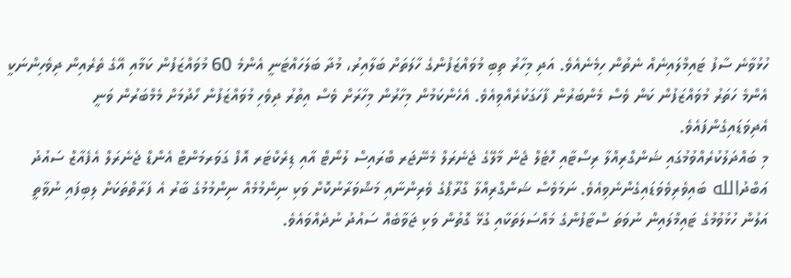ހުޅުވާނެ ސާފު ޓައިމްލައިނެއް ނެތުން ހިމެނެއެވެ. އަދި މިހާރު ތިބި މުވައްޒަފުންގެ ހާލަތަށް ބަލާއިރު، މުދާ ބަލަހައްޓަނީ އެންމެ 60 މުވައްޒަފުން ކަމާއި އޭގެ ތެރެއިން ދިވެހިންނަކީ އެންމެ ހަތަރު މުވައްޒަފުން ކަން ވެސް މެންބަރުން ފާހަގަކުރެއްވިއެވެ. އެހެންކަމުން މިހާރުން މިހާރަށް ވެސް އިތުރު ދިވެހި މުވައްޒަފުން ހޯދުމަށް މެމްބަރުން ވަނީ އެދިވަޑައިގެންފައެވެ.
މި ބައްދަލުކުރެއްވުމުގައި ޝަންގްރިއްލާ ރިސޯޓާއި ހޮޓެލް ޖެން މާލޭގެ ޖެނެރަލް މެނޭޖަރ ބްރައިސް ލުނޯޓް އާއި ޑިރެކްޓަރ އޮފް ގަވަރމަންޓް އެންޑް ޖެނެރަލް އެފެއާޒް ސައުދު ޢަބްދުالله ބައިވެރިވެވަޑައިގެންނެވިއެވެ. ނަމަވެސް ޝަންގްރިއްލާ ގްރޫޕްގެ ވެރިންނާއި މަޝްވަރާނުކޮށް ވަކި ނިންމުމެއް ނިންމުމުގެ ބާރު އެ ފަރާތްތަކަށް ލިބިފައި ނުވާތީ އަލުން ހުޅުވުމުގެ ޓައިމްލައިން ނުވަތަ ސްޓާފުންގެ މައްސަލަތަކާއި ގުޅޭ ގޮތުން ވަކި ޖަވާބެއް ސައުދު ނުދެއްވައެވެ.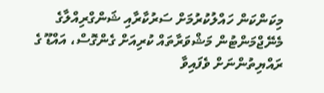މިކަންކަން ހައްލުކުރުމަށް ސަރުކާރާއި ޝަންގްރިއްލާގެ މެނޭޖްމަންޓުން މަޝްވަރާތައް ކުރިއަށް ގެންގޮސް، އައްޑޫ ގެ ރައްޔިތުންނަށް ވެފައިވާ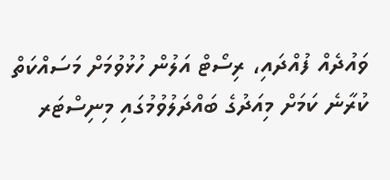ވައުދެއް ފުއްދައި، ރިސޯޓް އަލުން ހުޅުވުމަށް މަސައްކަތް ކުރާނެ ކަމަށް މިއަދުގެ ބައްދަލުވުމުގައި މިނިސްޓަރ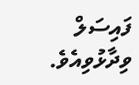ފައިސަލް ވިދާޅުވިއެވެ.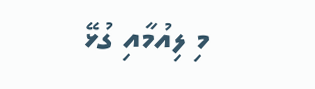މި ލިއުމާއި ގުޅޭ